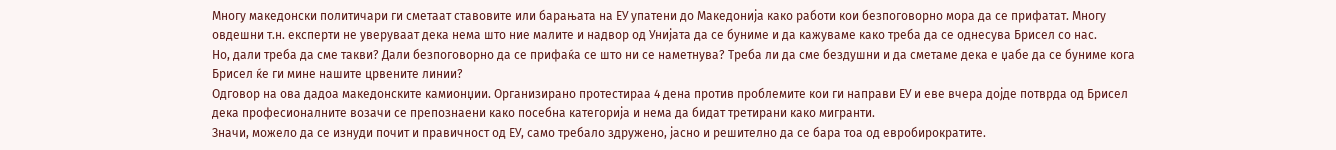Многу македонски политичари ги сметаат ставовите или барањата на ЕУ упатени до Македонија како работи кои безпоговорно мора да се прифатат. Многу овдешни т.н. експерти не уверуваат дека нема што ние малите и надвор од Унијата да се буниме и да кажуваме како треба да се однесува Брисел со нас.
Но, дали треба да сме такви? Дали безпоговорно да се прифаќа се што ни се наметнува? Треба ли да сме бездушни и да сметаме дека е џабе да се буниме кога Брисел ќе ги мине нашите црвените линии?
Одговор на ова дадоа македонските камионџии. Организирано протестираа 4 дена против проблемите кои ги направи ЕУ и еве вчера дојде потврда од Брисел дека професионалните возачи се препознаени како посебна категорија и нема да бидат третирани како мигранти.
Значи, можело да се изнуди почит и правичност од ЕУ, само требало здружено, јасно и решително да се бара тоа од евробирократите.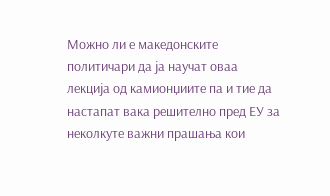Можно ли е македонските политичари да ја научат оваа лекција од камионџиите па и тие да настапат вака решително пред ЕУ за неколкуте важни прашања кои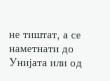не тиштат, а се наметнати до Унијата или од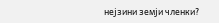нејзини земји членки?